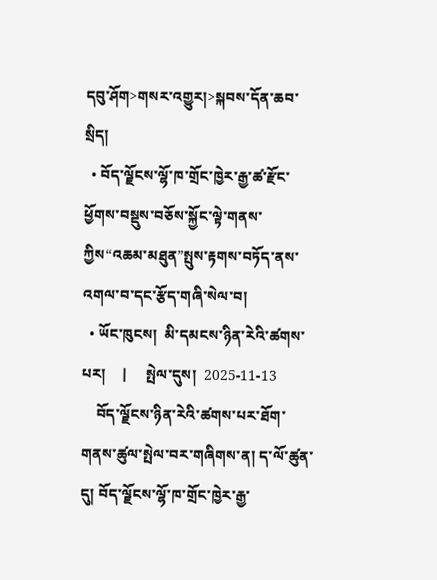དབུ་ཤོག>གསར་འགྱུར།>སྐབས་དོན་ཆབ་སྲིད།
  • བོད་ལྗོངས་ལྷོ་ཁ་གྲོང་ཁྱེར་རྒྱ་ཚ་རྫོང་ཕྱོགས་བསྡུས་བཅོས་སྐྱོང་ལྟེ་གནས་ཀྱིས“འཆམ་མཐུན”སྤུས་རྟགས་བཏོད་ནས་འགལ་བ་དང་རྩོད་གཞི་སེལ་བ།
  • ཡོང་ཁུངས།  མི་དམངས་ཉིན་རེའི་ཚགས་པར།    |     སྤེལ་དུས།  2025-11-13
    བོད་ལྗོངས་ཉིན་རེའི་ཚགས་པར་ཐོག་གནས་ཚུལ་སྤེལ་བར་གཞིགས་ན། ད་ལོ་ཚུན་དུ། བོད་ལྗོངས་ལྷོ་ཁ་གྲོང་ཁྱེར་རྒྱ་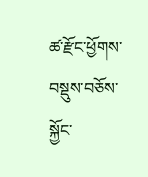ཚ་རྫོང་ཕྱོགས་བསྡུས་བཅོས་སྐྱོང་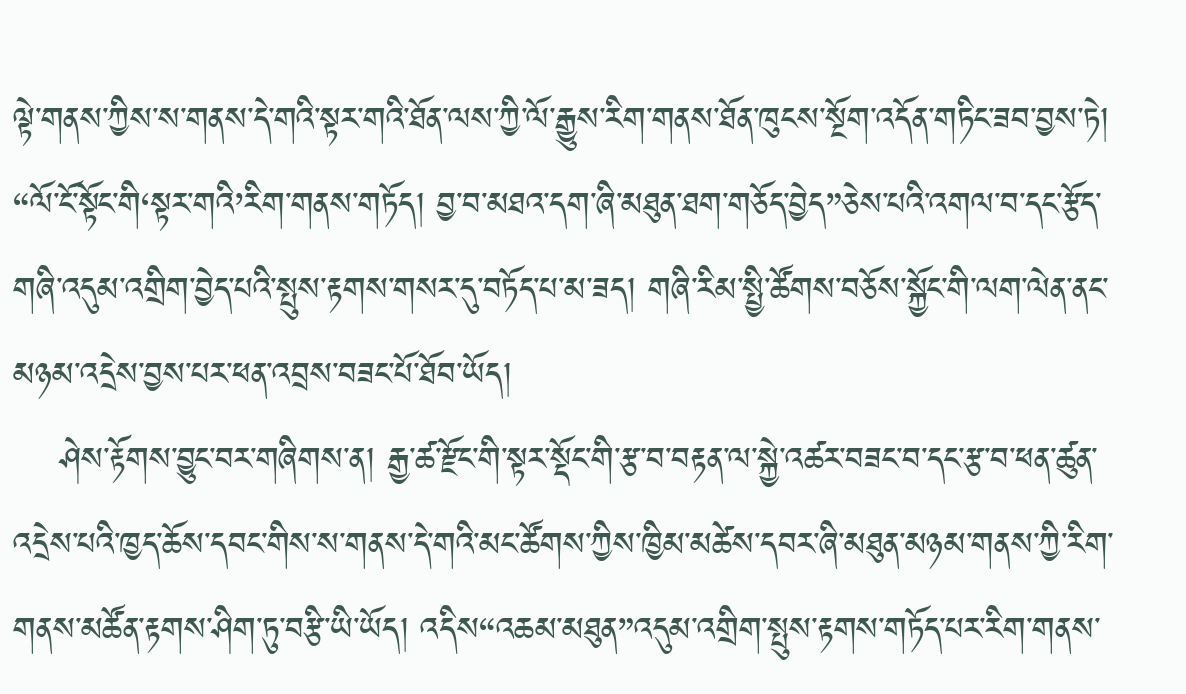ལྟེ་གནས་ཀྱིས་ས་གནས་དེ་གའི་སྟར་གའི་ཐོན་ལས་ཀྱི་ལོ་རྒྱུས་རིག་གནས་ཐོན་ཁུངས་སྔོག་འདོན་གཏིང་ཟབ་བྱས་ཏེ། “ལོ་ངོ་སྟོང་གི‘སྟར་གའི’རིག་གནས་གཏོད། བྱ་བ་མཐའ་དག་ཞི་མཐུན་ཐག་གཅོད་བྱེད”ཅེས་པའི་འགལ་བ་དང་རྩོད་གཞི་འདུམ་འགྲིག་བྱེད་པའི་སྤུས་རྟགས་གསར་དུ་བཏོད་པ་མ་ཟད། གཞི་རིམ་སྤྱི་ཚོགས་བཅོས་སྐྱོང་གི་ལག་ལེན་ནང་མཉམ་འདྲེས་བྱས་པར་ཕན་འབྲས་བཟང་པོ་ཐོབ་ཡོད།
    ཤེས་རྟོགས་བྱུང་བར་གཞིགས་ན། རྒྱ་ཚ་རྫོང་གི་སྟར་སྡོང་གི་རྩ་བ་བརྟན་ལ་སྐྱེ་འཚར་བཟང་བ་དང་རྩ་བ་ཕན་ཚུན་འདྲེས་པའི་ཁྱད་ཆོས་དབང་གིས་ས་གནས་དེ་གའི་མང་ཚོགས་ཀྱིས་ཁྱིམ་མཚེས་དབར་ཞི་མཐུན་མཉམ་གནས་ཀྱི་རིག་གནས་མཚོན་རྟགས་ཤིག་ཏུ་བརྩི་ཡི་ཡོད། འདིས“འཆམ་མཐུན”འདུམ་འགྲིག་སྤུས་རྟགས་གཏོད་པར་རིག་གནས་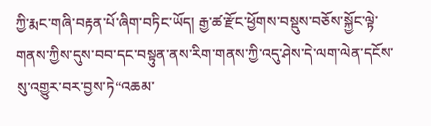ཀྱི་རྨང་གཞི་བརྟན་པོ་ཞིག་བཏིང་ཡོད། རྒྱ་ཚ་རྫོང་ཕྱོགས་བསྡུས་བཅོས་སྐྱོང་ལྟེ་གནས་ཀྱིས་དུས་བབ་དང་བསྟུན་ནས་རིག་གནས་ཀྱི་འདུ་ཤེས་དེ་ལག་ལེན་དངོས་སུ་འགྱུར་བར་བྱས་ཏེ“འཆམ་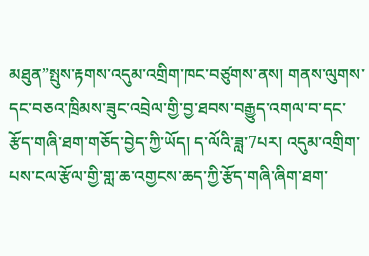མཐུན”སྤུས་རྟགས་འདུམ་འགྲིག་ཁང་བཙུགས་ནས། གནས་ལུགས་དང་བཅའ་ཁྲིམས་ཟུང་འབྲེལ་གྱི་བྱ་ཐབས་བརྒྱུད་འགལ་བ་དང་རྩོད་གཞི་ཐག་གཅོད་བྱེད་ཀྱི་ཡོད། ད་ལོའི་ཟླ་7པར། འདུམ་འགྲིག་པས་ངལ་རྩོལ་གྱི་གླ་ཆ་འགྱངས་ཆད་ཀྱི་རྩོད་གཞི་ཞིག་ཐག་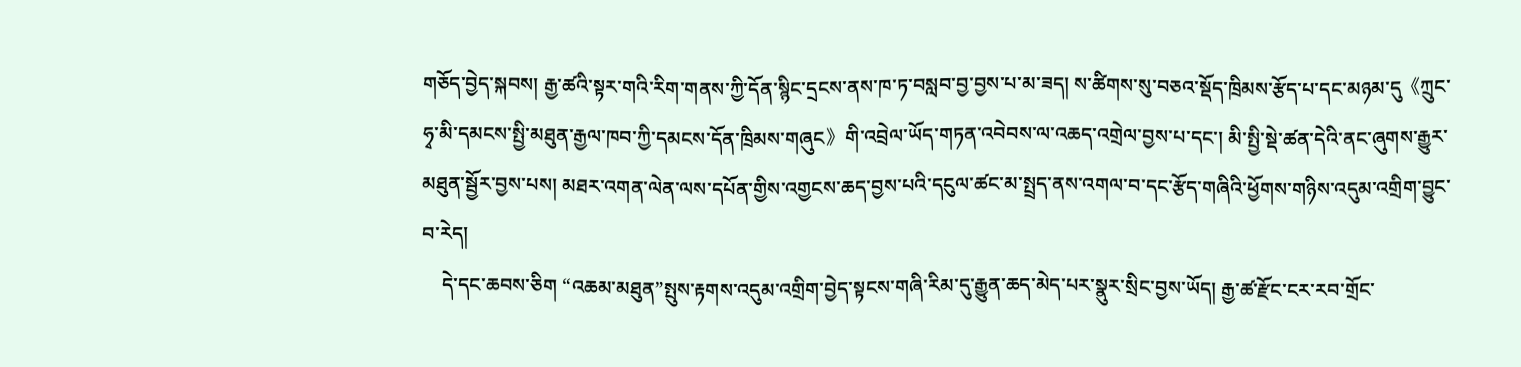གཅོད་བྱེད་སྐབས། རྒྱ་ཚའི་སྟར་གའི་རིག་གནས་ཀྱི་དོན་སྙིང་དྲངས་ནས་ཁ་ཏ་བསླབ་བྱ་བྱས་པ་མ་ཟད། ས་ཚིགས་སུ་བཅའ་སྡོད་ཁྲིམས་རྩོད་པ་དང་མཉམ་དུ《ཀྲུང་ཧྭ་མི་དམངས་སྤྱི་མཐུན་རྒྱལ་ཁབ་ཀྱི་དམངས་དོན་ཁྲིམས་གཞུང》གི་འབྲེལ་ཡོད་གཏན་འབེབས་ལ་འཆད་འགྲེལ་བྱས་པ་དང་། མི་སྤྱི་སྡེ་ཚན་དེའི་ནང་ཞུགས་རྒྱུར་མཐུན་སྦྱོར་བྱས་པས། མཐར་འགན་ལེན་ལས་དཔོན་གྱིས་འགྱངས་ཆད་བྱས་པའི་དངུལ་ཚང་མ་སྤྲད་ནས་འགལ་བ་དང་རྩོད་གཞིའི་ཕྱོགས་གཉིས་འདུམ་འགྲིག་བྱུང་བ་རེད།
    དེ་དང་ཆབས་ཅིག “འཆམ་མཐུན”སྤུས་རྟགས་འདུམ་འགྲིག་བྱེད་སྟངས་གཞི་རིམ་དུ་རྒྱུན་ཆད་མེད་པར་སྣུར་སྲིང་བྱས་ཡོད། རྒྱ་ཚ་རྫོང་ངར་རབ་གྲོང་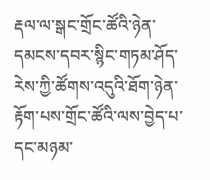རྡལ་ལ་སྒང་གྲོང་ཚོའི་ཉེན་དམངས་དབར་སྙིང་གཏམ་ཤོད་རེས་ཀྱི་ཚོགས་འདུའི་ཐོག་ཉེན་རྟོག་པས་གྲོང་ཚོའི་ལས་བྱེད་པ་དང་མཉམ་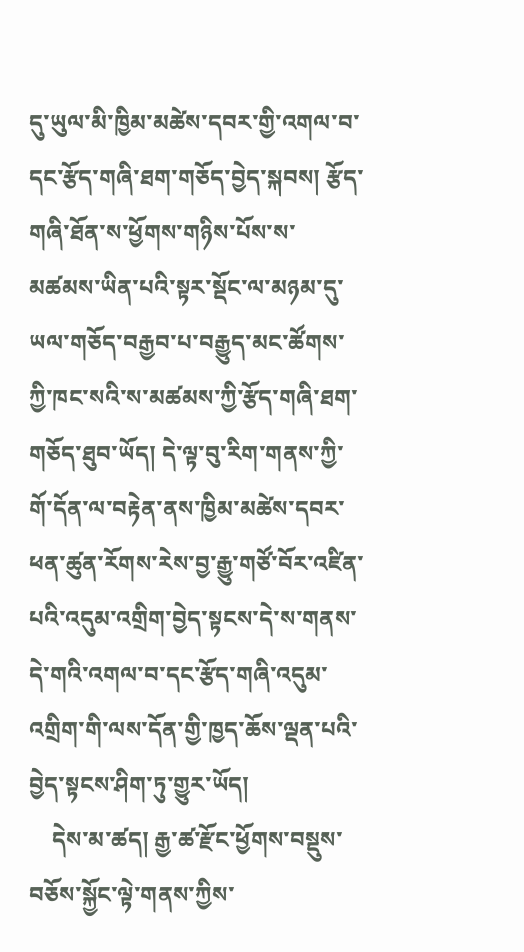དུ་ཡུལ་མི་ཁྱིམ་མཚེས་དབར་གྱི་འགལ་བ་དང་རྩོད་གཞི་ཐག་གཅོད་བྱེད་སྐབས། རྩོད་གཞི་ཐོན་ས་ཕྱོགས་གཉིས་པོས་ས་མཚམས་ཡིན་པའི་སྟར་སྡོང་ལ་མཉམ་དུ་ཡལ་གཅོད་བརྒྱབ་པ་བརྒྱུད་མང་ཚོགས་ཀྱི་ཁང་སའི་ས་མཚམས་ཀྱི་རྩོད་གཞི་ཐག་གཅོད་ཐུབ་ཡོད། དེ་ལྟ་བུ་རིག་གནས་ཀྱི་གོ་དོན་ལ་བརྟེན་ནས་ཁྱིམ་མཚེས་དབར་ཕན་ཚུན་རོགས་རེས་བྱ་རྒྱུ་གཙོ་བོར་འཛིན་པའི་འདུམ་འགྲིག་བྱེད་སྟངས་དེ་ས་གནས་དེ་གའི་འགལ་བ་དང་རྩོད་གཞི་འདུམ་འགྲིག་གི་ལས་དོན་གྱི་ཁྱད་ཆོས་ལྡན་པའི་བྱེད་སྟངས་ཤིག་ཏུ་གྱུར་ཡོད།
    དེས་མ་ཚད། རྒྱ་ཚ་རྫོང་ཕྱོགས་བསྡུས་བཅོས་སྐྱོང་ལྟེ་གནས་ཀྱིས་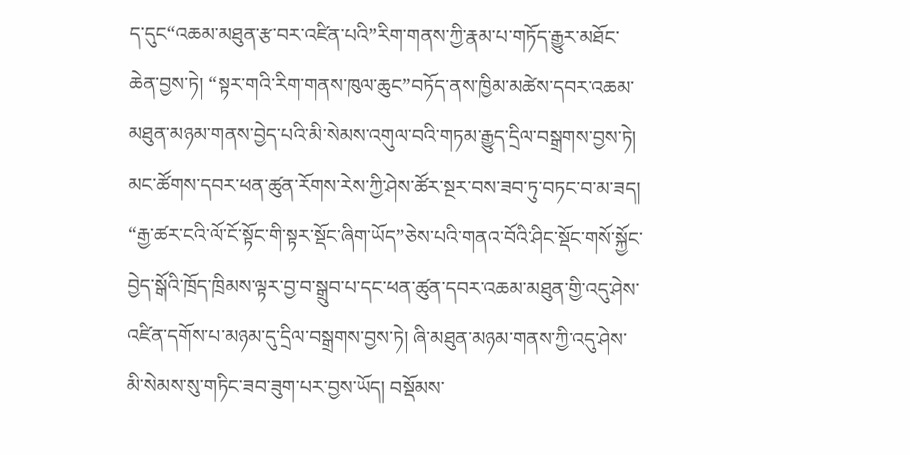ད་དུང“འཆམ་མཐུན་རྩ་བར་འཛིན་པའི”རིག་གནས་ཀྱི་རྣམ་པ་གཏོད་རྒྱུར་མཐོང་ཆེན་བྱས་ཏེ། “སྟར་གའི་རིག་གནས་ཁུལ་ཆུང”བཏོད་ནས་ཁྱིམ་མཚེས་དབར་འཆམ་མཐུན་མཉམ་གནས་བྱེད་པའི་མི་སེམས་འགུལ་བའི་གཏམ་རྒྱུད་དྲིལ་བསྒྲགས་བྱས་ཏེ། མང་ཚོགས་དབར་ཕན་ཚུན་རོགས་རེས་ཀྱི་ཤེས་ཚོར་སྔར་བས་ཟབ་ཏུ་བཏང་བ་མ་ཟད། “རྒྱ་ཚར་ངའི་ལོ་ངོ་སྟོང་གི་སྟར་སྡོང་ཞིག་ཡོད”ཅེས་པའི་གནའ་བོའི་ཤིང་སྡོང་གསོ་སྐྱོང་བྱེད་སྒོའི་ཁྲོད་ཁྲིམས་ལྟར་བྱ་བ་སྒྲུབ་པ་དང་ཕན་ཚུན་དབར་འཆམ་མཐུན་གྱི་འདུ་ཤེས་འཛིན་དགོས་པ་མཉམ་དུ་དྲིལ་བསྒྲགས་བྱས་ཏེ། ཞི་མཐུན་མཉམ་གནས་ཀྱི་འདུ་ཤེས་མི་སེམས་སུ་གཏིང་ཟབ་ཟུག་པར་བྱས་ཡོད། བསྡོམས་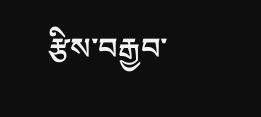རྩིས་བརྒྱབ་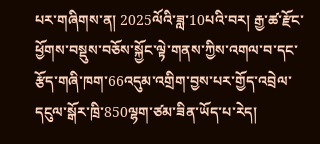པར་གཞིགས་ན། 2025ལོའི་ཟླ་10པའི་བར། རྒྱ་ཚ་རྫོང་ཕྱོགས་བསྡུས་བཅོས་སྐྱོང་ལྟེ་གནས་ཀྱིས་འགལ་བ་དང་རྩོད་གཞི་ཁག་66འདུམ་འགྲིག་བྱས་པར་གྱོད་འབྲེལ་དངུལ་སྒོར་ཁྲི་850ལྷག་ཙམ་ཟིན་ཡོད་པ་རེད།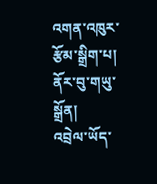འགན་འཁུར་རྩོམ་སྒྲིག་པ། ནོར་བུ་གཡུ་སྒྲོན།
འབྲེལ་ཡོད་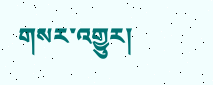གསར་འགྱུར།